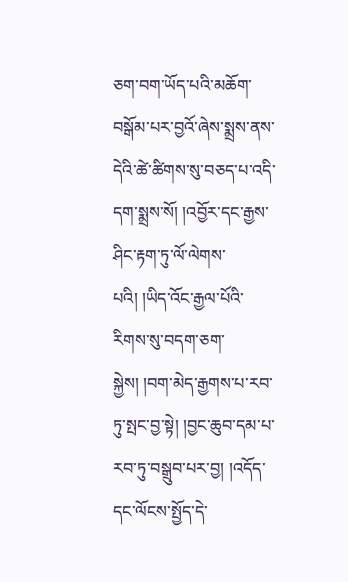ཅག་བག་ཡོད་པའི་མཆོག་བསྒོམ་པར་བྱའོ་ཞེས་སྨྲས་ནས་དེའི་ཚེ་ཚིགས་སུ་བཅད་པ་འདི་དག་སྨྲས་སོ། །འབྱོར་དང་རྒྱས་ཤིང་རྟག་ཏུ་ལོ་ལེགས་པའི། །ཡིད་འོང་རྒྱལ་པོའི་རིགས་སུ་བདག་ཅག་སྐྱེས། །བག་མེད་རྒྱགས་པ་རབ་ཏུ་སྤང་བྱ་སྟེ། །བྱང་ཆུབ་དམ་པ་རབ་ཏུ་བསྒྲུབ་པར་བྱ། །འདོད་དང་ལོངས་སྤྱོད་དེ་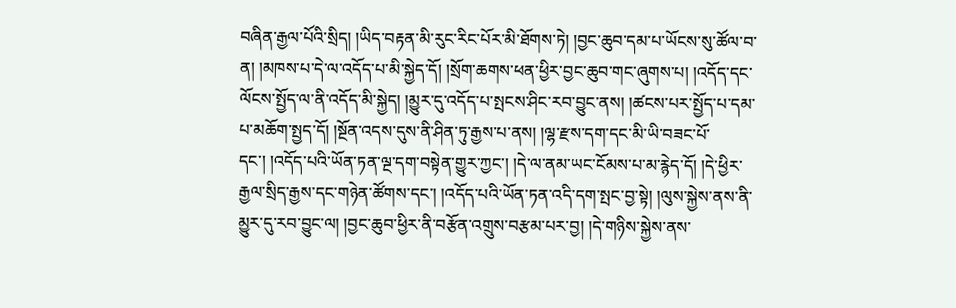བཞིན་རྒྱལ་པོའི་སྲིད། །ཡིད་བརྟན་མི་རུང་རིང་པོར་མི་ཐོགས་ཏེ། །བྱང་ཆུབ་དམ་པ་ཡོངས་སུ་ཚོལ་བ་ན། །མཁས་པ་དེ་ལ་འདོད་པ་མི་སྐྱེད་དོ། །སྲོག་ཆགས་ཕན་ཕྱིར་བྱང་ཆུབ་གང་ཞུགས་པ། །འདོད་དང་ལོངས་སྤྱོད་ལ་ནི་འདོད་མི་སྐྱེད། །མྱུར་དུ་འདོད་པ་སྤངས་ཤིང་རབ་བྱུང་ནས། །ཚངས་པར་སྤྱོད་པ་དམ་པ་མཆོག་སྤྱད་དོ། །སྔོན་འདས་དུས་ནི་ཤིན་ཏུ་རྒྱས་པ་ནས། །ལྷ་རྫས་དག་དང་མི་ཡི་བཟང་པོ་དང་། །འདོད་པའི་ཡོན་ཏན་ལྔ་དག་བསྟེན་གྱུར་ཀྱང་། །དེ་ལ་ནམ་ཡང་ངོམས་པ་མ་རྙེད་དོ། །དེ་ཕྱིར་རྒྱལ་སྲིད་རྒྱས་དང་གཉེན་ཚོགས་དང་། །འདོད་པའི་ཡོན་ཏན་འདི་དག་སྤང་བྱ་སྟེ། །ལུས་སྐྱེས་ནས་ནི་མྱུར་དུ་རབ་བྱུང་ལ། །བྱང་ཆུབ་ཕྱིར་ནི་བརྩོན་འགྲུས་བརྩམ་པར་བྱ། །དེ་གཉིས་སྐྱེས་ནས་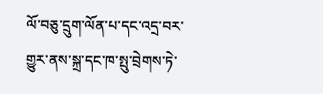ལོ་བཅུ་དྲུག་ལོན་པ་དང་འདྲ་བར་གྱུར་ནས་སྐྲ་དང་ཁ་སྤུ་བྲེགས་ཏེ་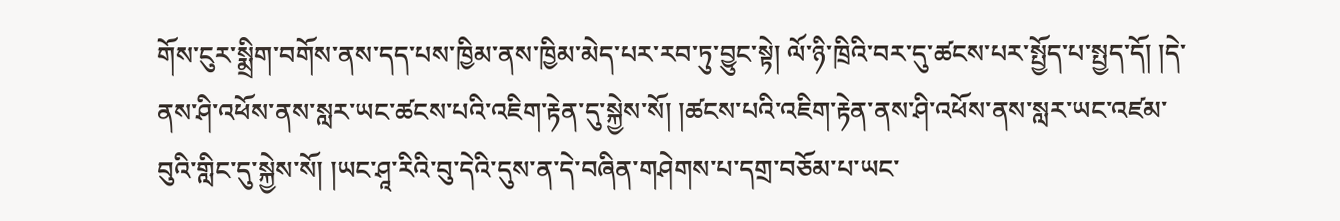གོས་ངུར་སྨྲིག་བགོས་ནས་དད་པས་ཁྱིམ་ནས་ཁྱིམ་མེད་པར་རབ་ཏུ་བྱུང་སྟེ། ལོ་ཉི་ཁྲིའི་བར་དུ་ཚངས་པར་སྤྱོད་པ་སྤྱད་དོ། །དེ་ནས་ཤི་འཕོས་ནས་སླར་ཡང་ཚངས་པའི་འཇིག་རྟེན་དུ་སྐྱེས་སོ། །ཚངས་པའི་འཇིག་རྟེན་ནས་ཤི་འཕོས་ནས་སླར་ཡང་འཛམ་བུའི་གླིང་དུ་སྐྱེས་སོ། །ཡང་ཤཱ་རིའི་བུ་དེའི་དུས་ན་དེ་བཞིན་གཤེགས་པ་དགྲ་བཅོམ་པ་ཡང་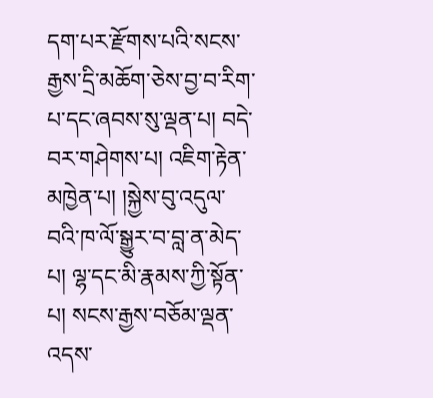དག་པར་རྫོགས་པའི་སངས་རྒྱས་དྲི་མཆོག་ཅེས་བྱ་བ་རིག་པ་དང་ཞབས་སུ་ལྡན་པ། བདེ་བར་གཤེགས་པ། འཇིག་རྟེན་མཁྱེན་པ། །སྐྱེས་བུ་འདུལ་བའི་ཁ་ལོ་སྒྱུར་བ་བླ་ན་མེད་པ། ལྷ་དང་མི་རྣམས་ཀྱི་སྟོན་པ། སངས་རྒྱས་བཅོམ་ལྡན་འདས་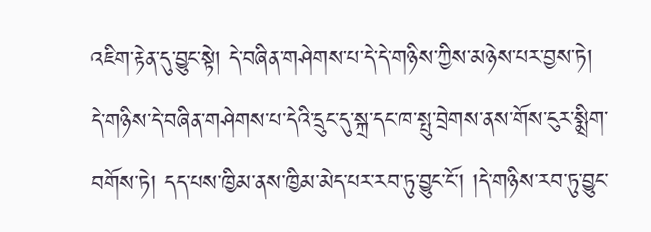འཇིག་རྟེན་དུ་བྱུང་སྟེ། དེ་བཞིན་གཤེགས་པ་དེ་དེ་གཉིས་ཀྱིས་མཉེས་པར་བྱས་ཏེ། དེ་གཉིས་དེ་བཞིན་གཤེགས་པ་དེའི་དྲུང་དུ་སྐྲ་དང་ཁ་སྤུ་བྲེགས་ནས་གོས་ངུར་སྨྲིག་བགོས་ཏེ། དད་པས་ཁྱིམ་ནས་ཁྱིམ་མེད་པར་རབ་ཏུ་བྱུང་ངོ་། །དེ་གཉིས་རབ་ཏུ་བྱུང་